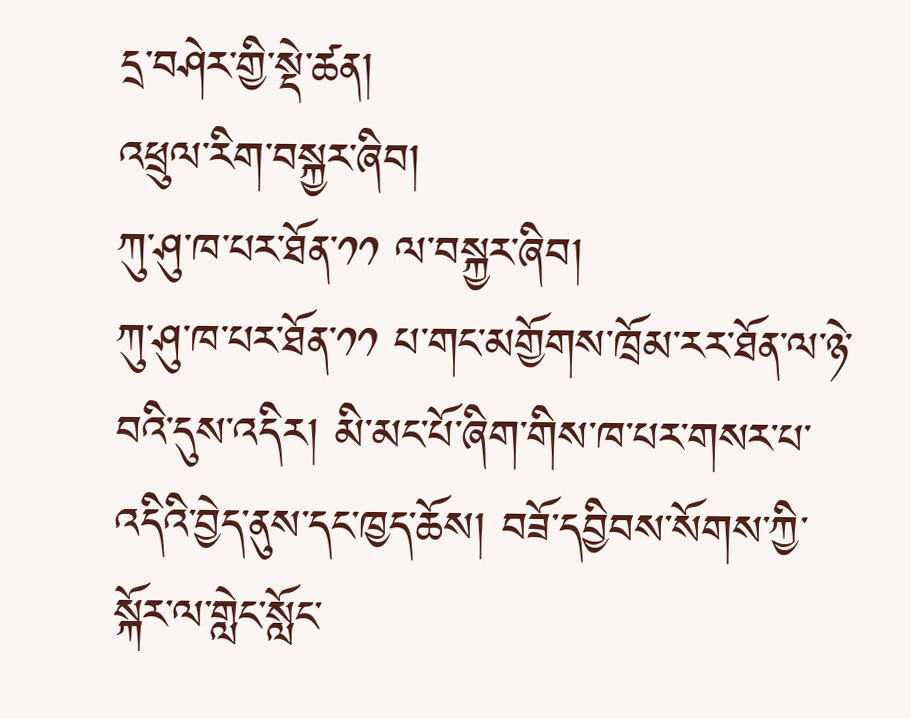དྲ་བཤེར་གྱི་སྡེ་ཚན།
འཕྲུལ་རིག་བསྐྱར་ཞིབ།
ཀུ་ཤུ་ཁ་པར་ཐོན་༡༡ ལ་བསྐྱར་ཞིབ།
ཀུ་ཤུ་ཁ་པར་ཐོན་༡༡ པ་གང་མགྱོགས་ཁྲོམ་རར་ཐོན་ལ་ཉེ་བའི་དུས་འདིར། མི་མང་པོ་ཞིག་གིས་ཁ་པར་གསར་པ་འདིའི་བྱེད་ནུས་དང་ཁྱད་ཆོས། བཟོ་དབྱིབས་སོགས་ཀྱི་སྐོར་ལ་གླེང་སློང་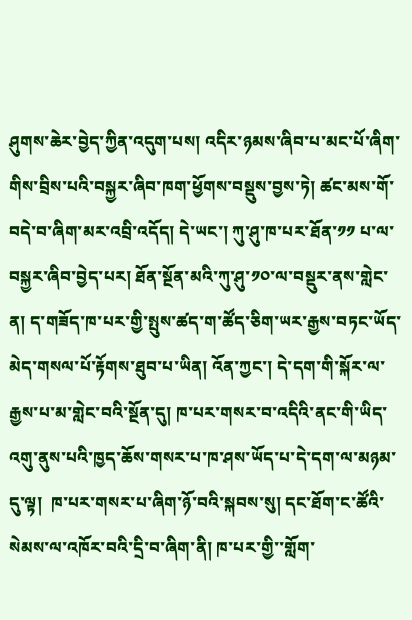ཤུགས་ཆེར་བྱེད་ཀྱིན་འདུག་པས། འདིར་ཉམས་ཞིབ་པ་མང་པོ་ཞིག་གིས་བྲིས་པའི་བསྐྱར་ཞིབ་ཁག་ཕྱོགས་བསྡུས་བྱས་ཏེ། ཚང་མས་གོ་བདེ་བ་ཞིག་མར་འབྲི་འདོད། དེ་ཡང་། ཀུ་ཤུ་ཁ་པར་ཐོན་༡༡ པ་ལ་བསྐྱར་ཞིབ་བྱེད་པར། ཐོན་སྔོན་མའི་ཀུ་ཤུ་༡༠་ལ་བསྡུར་ནས་གླེང་ན། ད་གཟོད་ཁ་པར་གྱི་སྤུས་ཚད་ག་ཚོད་ཅིག་ཡར་རྒྱས་བཏང་ཡོད་མེད་གསལ་པོ་རྟོགས་ཐུབ་པ་ཡིན། འོན་ཀྱང་། དེ་དག་གི་སྐོར་ལ་རྒྱས་པ་མ་གླེང་བའི་སྔོན་དུ། ཁ་པར་གསར་བ་འདིའི་ནང་གི་ཡིད་འགུ་ནུས་པའི་ཁྱད་ཆོས་གསར་པ་ཁ་ཤས་ཡོད་པ་དེ་དག་ལ་མཉམ་དུ་ལྟ།  ཁ་པར་གསར་པ་ཞིག་ཉོ་བའི་སྐབས་སུ། དང་ཐོག་ང་ཚོའི་སེམས་ལ་འཁོར་བའི་དྲི་བ་ཞིག་ནི། ཁ་པར་གྱི་་གློག་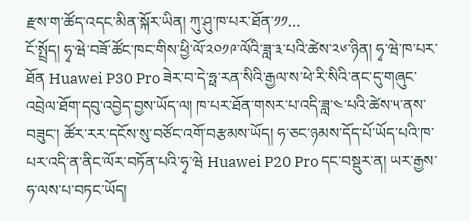རྫས་ག་ཚོད་འདང་མིན་སྐོར་ཡིན། ཀུ་ཤུ་ཁ་པར་ཐོན་༡༡…
ངོ་སྤྲོད། ཧྭ་ཝེ་བཟོ་ཚོང་ཁང་གིས་ཕྱི་ལོ་༢༠༡༩་ལོའི་ཟླ་༣་པའི་ཚེས་༢༦་ཉིན། ཧྭ་ཝེ་ཁ་པར་ཐོན Huawei P30 Pro ཟེར་བ་དེ་ཧྥ་རན་སིའི་རྒྱལ་ས་ཕེ་རི་སིའི་ནང་དུ་གཞུང་འབྲེལ་ཐོག་དབུ་འབྱེད་བྱས་ཡོད་ལ། ཁ་པར་ཐོན་གསར་པ་འདི་ཟླ་༤་པའི་ཚེས་༥་ནས་བཟུང་། ཚོར་རར་དངོས་སུ་བཙོང་འགོ་བརྩམས་ཡོད། ཧ་ཅང་ཉམས་དོད་པོ་ཡོད་པའི་ཁ་པར་འདི་ན་ནིང་ལོར་བཏོན་པའི་ཧྭ་ཝེ Huawei P20 Pro དང་བསྡུར་ན། ཡར་རྒྱས་ཧ་ལས་པ་བཏང་ཡོད།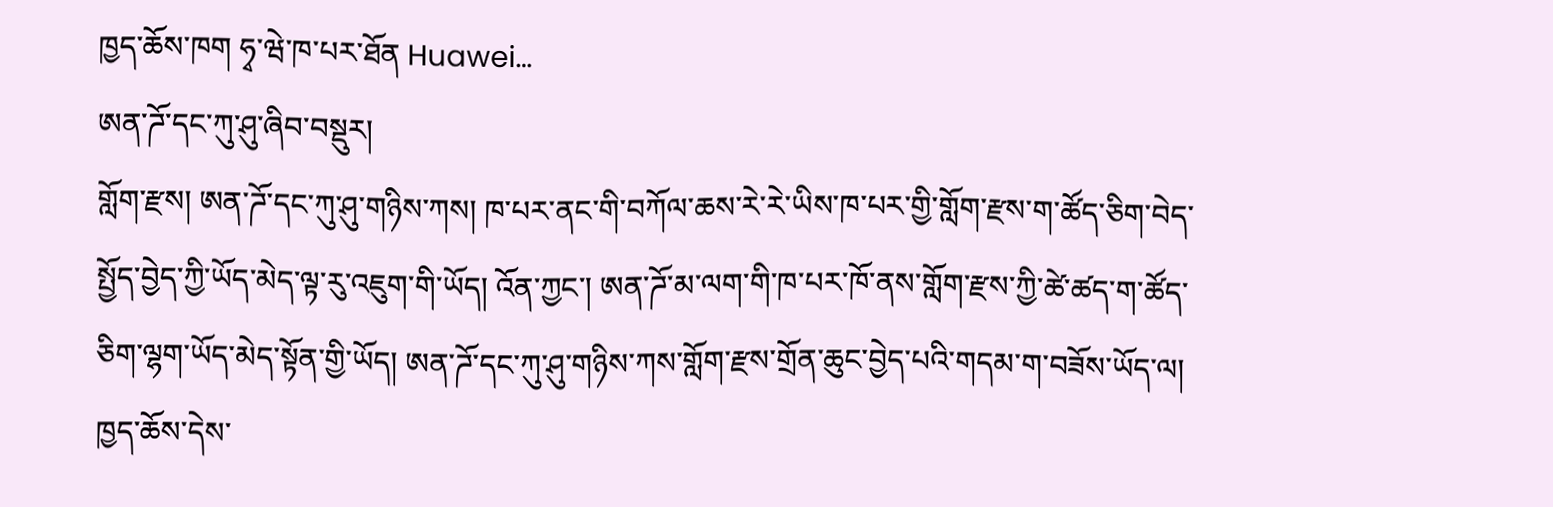ཁྱད་ཆོས་ཁག ཧྭ་ཝེ་ཁ་པར་ཐོན Huawei…
ཨན་ཌོ་དང་ཀུ་ཤུ་ཞིབ་བསྡུར།
གློག་རྫས། ཨན་ཌོ་དང་ཀུ་ཤུ་གཉིས་ཀས། ཁ་པར་ནང་གི་བཀོལ་ཆས་རེ་རེ་ཡིས་ཁ་པར་གྱི་གློག་རྫས་ག་ཚོད་ཅིག་བེད་སྤྱོད་བྱེད་ཀྱི་ཡོད་མེད་ལྟ་རུ་འཇུག་གི་ཡོད། འོན་ཀྱང་། ཨན་ཌོ་མ་ལག་གི་ཁ་པར་ཁོ་ནས་གློག་རྫས་ཀྱི་ཚེ་ཚད་ག་ཚོད་ཅིག་ལྷག་ཡོད་མེད་སྟོན་གྱི་ཡོད། ཨན་ཌོ་དང་ཀུ་ཤུ་གཉིས་ཀས་གློག་རྫས་གྲོན་ཆུང་བྱེད་པའི་གདམ་ག་བཟོས་ཡོད་ལ། ཁྱད་ཆོས་དེས་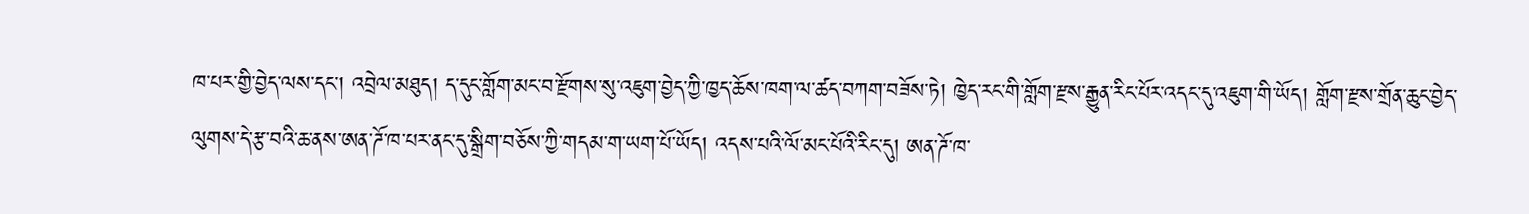ཁ་པར་གྱི་བྱེད་ལས་དང་། འབྲེལ་མཐུད། ད་དུང་གློག་མང་བ་རྫོགས་སུ་འཇུག་བྱེད་ཀྱི་ཁྱད་ཆོས་ཁག་ལ་ཚད་བཀག་བཟོས་ཏེ། ཁྱེད་རང་གི་གློག་རྫས་རྒྱུན་རིང་པོར་འདང་དུ་འཇུག་གི་ཡོད། གློག་རྫས་གྲོན་ཆུང་བྱེད་ལུགས་དེ་རྩ་བའི་ཆ་ནས་ཨན་ཌོ་ཁ་པར་ནང་དུ་སྒྲིག་བཅོས་ཀྱི་གདམ་ག་ཡག་པོ་ཡོད། འདས་པའི་ལོ་མང་པོའི་རིང་དུ། ཨན་ཌོ་ཁ་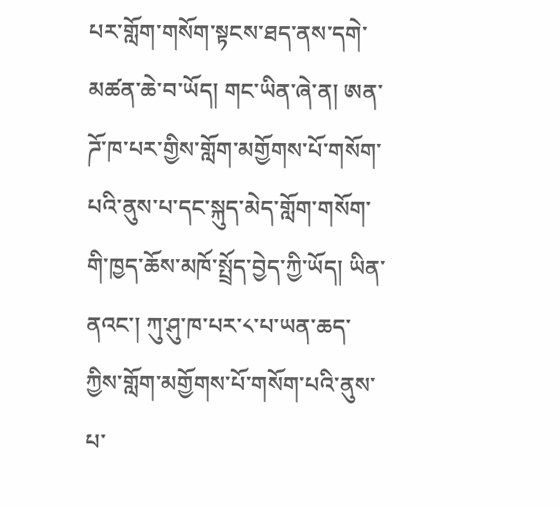པར་གློག་གསོག་སྟངས་ཐད་ནས་དགེ་མཚན་ཆེ་བ་ཡོད། གང་ཡིན་ཞེ་ན། ཨན་ཌོ་ཁ་པར་གྱིས་གློག་མགྱོགས་པོ་གསོག་པའི་ནུས་པ་དང་སྐུད་མེད་གློག་གསོག་གི་ཁྱད་ཆོས་མཁོ་སྤྲོད་བྱེད་ཀྱི་ཡོད། ཡིན་ནའང་། ཀུ་ཤུ་ཁ་པར་༨་པ་ཡན་ཆད་ཀྱིས་གློག་མགྱོགས་པོ་གསོག་པའི་ནུས་པ་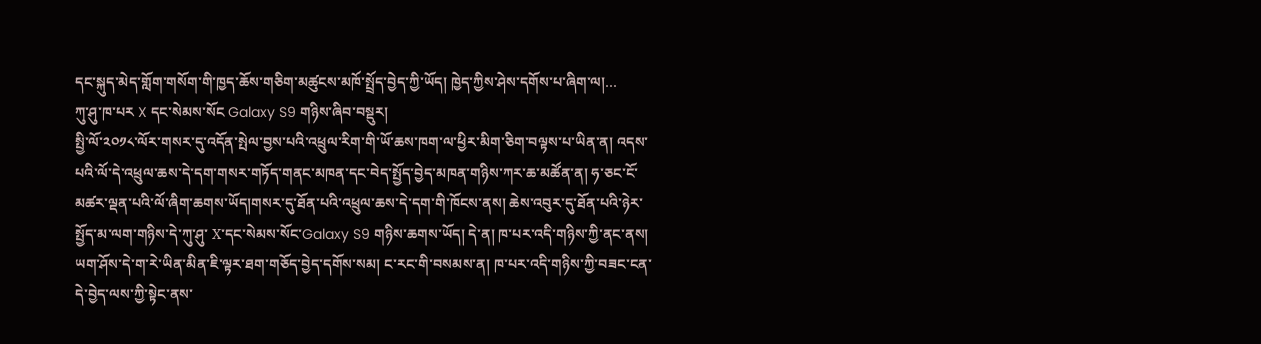དང་སྐུད་མེད་གློག་གསོག་གི་ཁྱད་ཆོས་གཅིག་མཚུངས་མཁོ་སྤྲོད་བྱེད་ཀྱི་ཡོད། ཁྱེད་ཀྱིས་ཤེས་དགོས་པ་ཞིག་ལ།…
ཀུ་ཤུ་ཁ་པར X དང་སེམས་སོང Galaxy S9 གཉིས་ཞིབ་བསྡུར།
སྤྱི་ལོ་༢༠༡༨་ལོར་གསར་དུ་འདོན་སྤེལ་བྱས་པའི་འཕྲུལ་རིག་གི་ཡོ་ཆས་ཁག་ལ་ཕྱིར་མིག་ཅིག་བལྟས་པ་ཡིན་ན། འདས་པའི་ལོ་དེ་འཕྲུལ་ཆས་དེ་དག་གསར་གཏོད་གནང་མཁན་དང་བེད་སྤྱོད་བྱེད་མཁན་གཉིས་ཀར་ཆ་མཚོན་ན། ཧ་ཅང་ངོ་མཚར་ལྡན་པའི་ལོ་ཞིག་ཆགས་ཡོད།གསར་དུ་ཐོན་པའི་འཕྲུལ་ཆས་དེ་དག་གི་ཁོངས་ནས། ཆེས་འབུར་དུ་ཐོན་པའི་ཉེར་སྤྱོད་མ་ལག་གཉིས་དེ་ཀུ་ཤུ་ X་དང་སེམས་སོང་Galaxy S9 གཉིས་ཆགས་ཡོད། དེ་ན། ཁ་པར་འདི་གཉིས་ཀྱི་ནང་ནས། ཡག་ཤོས་དེ་ག་རེ་ཡིན་མིན་ཇི་ལྟར་ཐག་གཅོད་བྱེད་དགོས་སམ། ང་རང་གི་བསམས་ན། ཁ་པར་འདི་གཉིས་ཀྱི་བཟང་ངན་དེ་བྱེད་ལས་ཀྱི་སྟེང་ནས་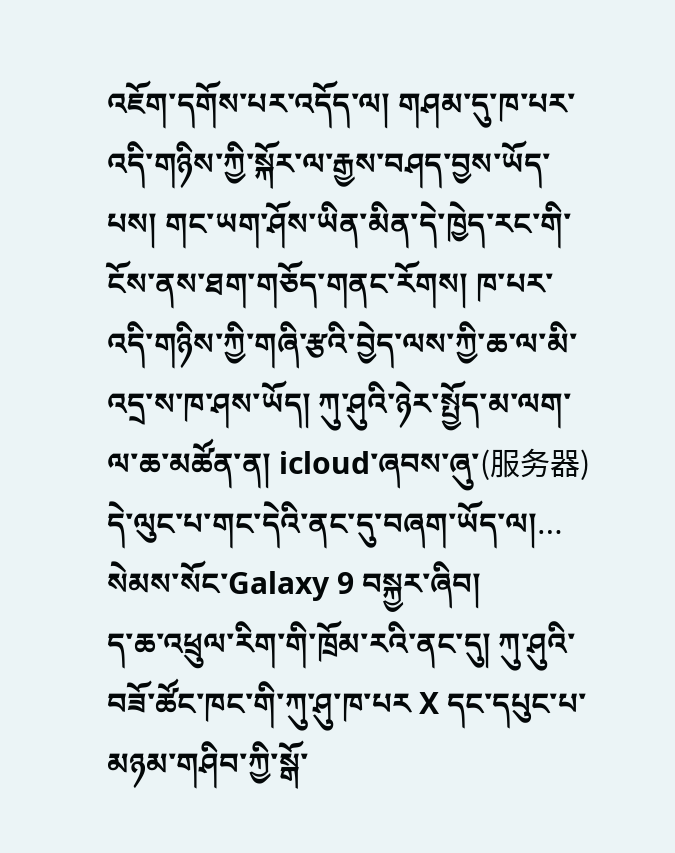འཇོག་དགོས་པར་འདོད་ལ། གཤམ་དུ་ཁ་པར་འདི་གཉིས་ཀྱི་སྐོར་ལ་རྒྱས་བཤད་བྱས་ཡོད་པས། གང་ཡག་ཤོས་ཡིན་མིན་དེ་ཁྱེད་རང་གི་ངོས་ནས་ཐག་གཅོད་གནང་རོགས། ཁ་པར་འདི་གཉིས་ཀྱི་གཞི་རྩའི་བྱེད་ལས་ཀྱི་ཆ་ལ་མི་འདྲ་ས་ཁ་ཤས་ཡོད། ཀུ་ཤུའི་ཉེར་སྤྱོད་མ་ལག་ལ་ཆ་མཚོན་ན། icloud་ཞབས་ཞུ་(服务器) དེ་ལུང་པ་གང་དེའི་ནང་དུ་བཞག་ཡོད་ལ།…
སེམས་སོང་Galaxy 9 བསྐྱར་ཞིབ།
ད་ཆ་འཕྲུལ་རིག་གི་ཁྲོམ་རའི་ནང་དུ། ཀུ་ཤུའི་བཟོ་ཚོང་ཁང་གི་ཀུ་ཤུ་ཁ་པར X དང་དཔུང་པ་མཉམ་གཤིབ་ཀྱི་སྒོ་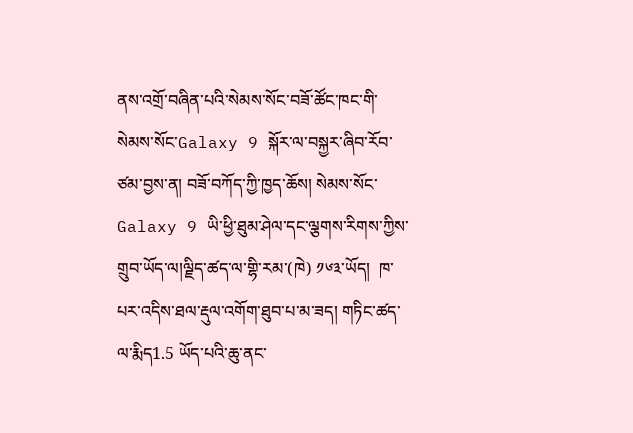ནས་འགྲོ་བཞིན་པའི་སེམས་སོང་བཟོ་ཚོང་ཁང་གི་སེམས་སོང་Galaxy 9 སྐོར་ལ་བསྐྱར་ཞིབ་རོབ་ཙམ་བྱས་ན། བཟོ་བཀོད་ཀྱི་ཁྱད་ཆོས། སེམས་སོང་Galaxy 9 ཡི་ཕྱི་ཐུམ་ཤེལ་དང་ལྕགས་རིགས་ཀྱིས་གྲུབ་ཡོད་ལ།ལྗིད་ཚད་ལ་གྷི་རམ་(ཁེ) ༡༦༣་ཡོད།  ཁ་པར་འདིས་ཐལ་རྡུལ་འགོག་ཐུབ་པ་མ་ཟད། གཏིང་ཚད་ལ་རྨིད1.5 ཡོད་པའི་ཆུ་ནང་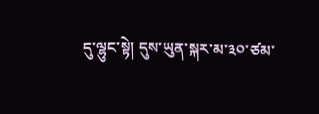དུ་ལྷུང་སྟེ། དུས་ཡུན་སྐར་མ་༣༠་ཙམ་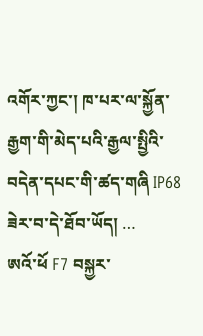འགོར་ཀྱང་། ཁ་པར་ལ་སྐྱོན་རྒྱག་གི་མེད་པའི་རྒྱལ་སྤྱིའི་བདེན་དཔང་གི་ཚད་གཞི IP68 ཟེར་བ་དེ་ཐོབ་ཡོད། …
ཨའོ་ཕོ F7 བསྐྱར་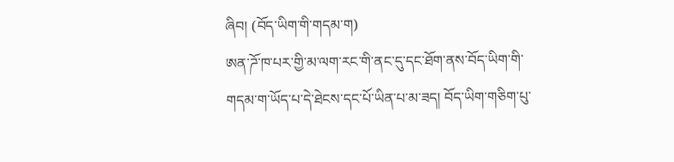ཞིབ། (བོད་ཡིག་གི་གདམ་ག)
ཨན་ཌོ་ཁ་པར་གྱི་མ་ལག་རང་གི་ནང་དུ་དང་ཐོག་ནས་བོད་ཡིག་གི་གདམ་ག་ཡོད་པ་དེ་ཐེངས་དང་པོ་ཡིན་པ་མ་ཟད། བོད་ཡིག་གཅིག་པུ་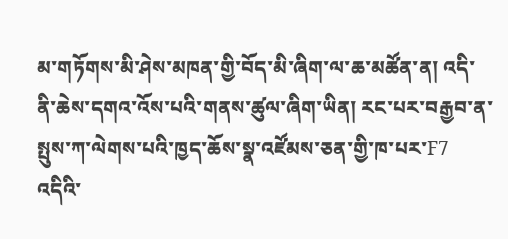མ་གཏོགས་མི་ཤེས་མཁན་གྱི་བོད་མི་ཞིག་ལ་ཆ་མཚོན་ན། འདི་ནི་ཆེས་དགའ་འོས་པའི་གནས་ཚུལ་ཞིག་ཡིན། རང་པར་བརྒྱབ་ན་སྤུས་ཀ་ལེགས་པའི་ཁྱད་ཆོས་སྣ་འཛོམས་ཅན་གྱི་ཁ་པར་F7 འདིའི་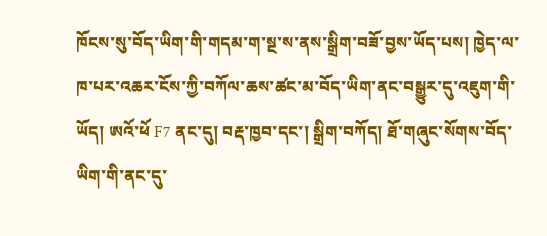ཁོངས་སུ་བོད་ཡིག་གི་གདམ་ག་སྔ་ས་ནས་སྒྲིག་བཟོ་བྱས་ཡོད་པས། ཁྱེད་ལ་ཁ་པར་འཆར་ངོས་ཀྱི་བཀོལ་ཆས་ཚང་མ་བོད་ཡིག་ནང་བསྒྱུར་དུ་འཇུག་གི་ཡོད། ཨའོ་ཕོ F7 ནང་དུ། བརྡ་ཁྱབ་དང་། སྒྲིག་བཀོད། ཐོ་གཞུང་སོགས་བོད་ཡིག་གི་ནང་དུ་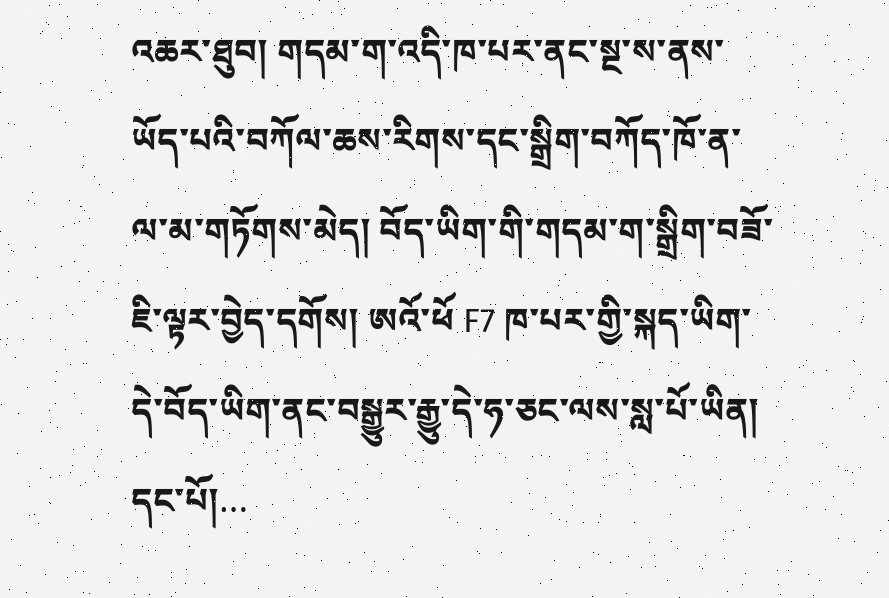འཆར་ཐུབ། གདམ་ག་འདི་ཁ་པར་ནང་སྔ་ས་ནས་ཡོད་པའི་བཀོལ་ཆས་རིགས་དང་སྒྲིག་བཀོད་ཁོ་ན་ལ་མ་གཏོགས་མེད། བོད་ཡིག་གི་གདམ་ག་སྒྲིག་བཟོ་ཇི་ལྟར་བྱེད་དགོས། ཨའོ་ཕོ F7 ཁ་པར་གྱི་སྐད་ཡིག་དེ་བོད་ཡིག་ནང་བསྒྱུར་རྒྱུ་དེ་ཧ་ཅང་ལས་སླ་པོ་ཡིན། དང་པོ།…